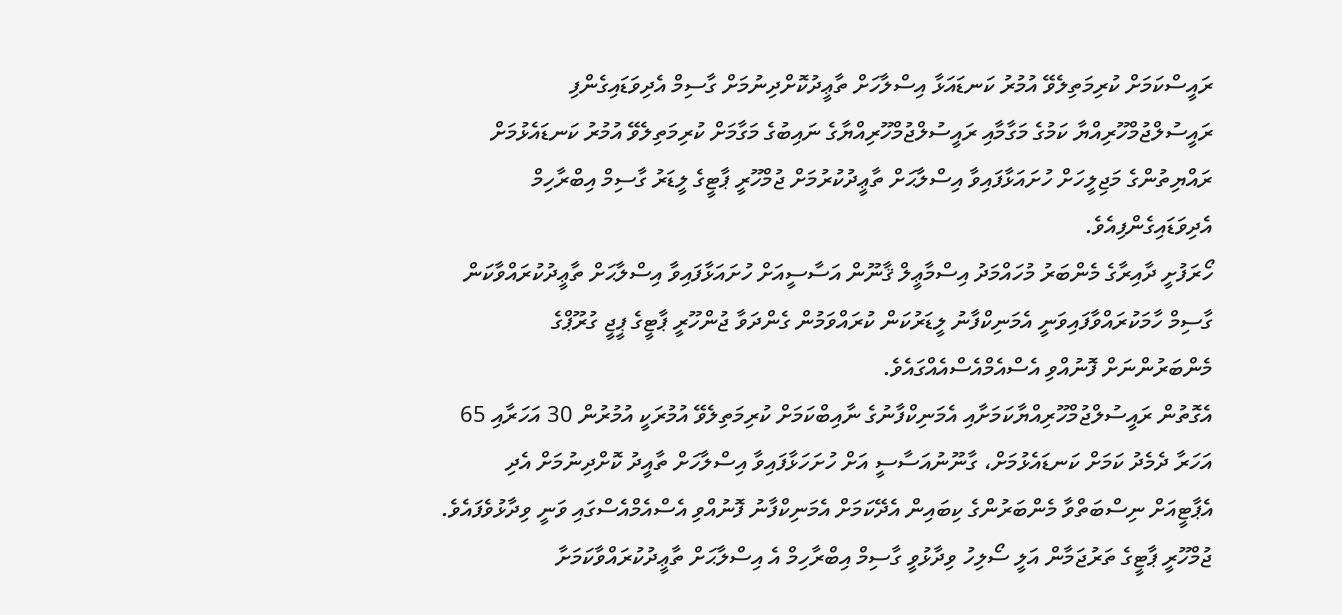ރައީސްކަމަށް ކުރިމަތިލެވޭ އުމުރު ކަނޑައަޅާ އިސްލާހަށް ތާޢީދުކޮށްދިނުމަށް ގާސިމް އެދިވަޑައިގެންފި
ރައީސުލްޖުމްހޫރިއްޔާ ކަމުގެ މަގާމާއި ރައީސުލްޖުމްހޫރިއްޔާގެ ނައިބުގެ މަގާމަށް ކުރިމަތިލެވޭ އުމުރު ކަނޑައެޅުމަށް ރައްޔިތުންގެ މަޖިލީހަށް ހުށައަޅާފައިވާ އިސްލާޙަށް ތާޢީދުކުރުމަށް ޖުމްހޫރީ ޕާޓީގެ ލީޑަރު ގާސިމް އިބްރާހިމް އެދިވަޑައިގެންފިއެވެ.
ހޯރަފުށީ ދާއިރާގެ މެންބަރު މުހައްމަދު އިސްމާޢީލް ޤާނޫން އަސާސީއަށް ހުށައަޅާފައިވާ އިސްލާޙަށް ތާޢީދުކުރައްވާކަން ގާސިމް ހާމަކުރައްވާފައިވަނީ އެމަނިކްފާނު ލީޑަރުކަން ކުރައްވަމުން ގެންދަވާ ޖުންހޫރީ ޕާޓީގެ ޕީޖީ ގުރޫޕްގެ މެންބަރުންނަށް ފޮނުއްވި އެސްއެމްއެސްއެއްގައެވެ.
އެގޮތުން ރައީސުލްޖުމްހޫރިއްޔާކަމަށާއި އެމަނިކްފާނުގެ ނާއިބްކަމަށް ކުރިމަތިލެވޭ އުމުރަކީ އުމުރުން 30 އަހަރާއި 65 އަހަރާ ދެމެދު ކަމަށް ކަނޑައެޅުމަށް، ގާނޫނުއަސާސީ އަށް ހުށަހަޅާފައިވާ އިސްލާހަށް ތާއީދު ކޮށްދިނުމަށް އެދި އެޕާޓީއަށް ނިސްބަތްވާ މެންބަރުންގެ ކިބައިން އެދޭކަމަށް އެމަނިކްފާނު ފޮނުއްވި އެސްއެމްއެސްގައި ވަނީ ވިދާޅުވެފައެވެ.
ޖުމްހޫރީ ޕާޓީގެ ތަރުޖަމާން އަލީ ސޯލިހު ވިދާޅުވީ ގާސިމް އިބްރާހިމް އެ އިސްލާޙަށް ތާޢީދުކުރައްވާކަމަށާ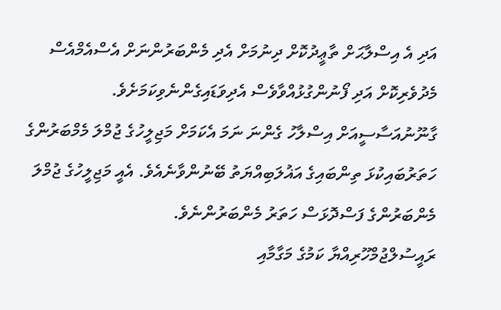އަދި އެ އިސްލާޙަށް ތާޢީދުކޮށް ދިނުމަށް އެދި މެންބަރުންނަށް އެސްއެމްއެސް މެދުވެރިކޮށް އަދި ފޯނުންގުޅުއްވާވެސް އެދިވަޑައިގެންނެވިކަމަށެވެ.
ގާނޫނުއަސާސީއަށް އިސްލާހު ގެންނަ ނަމަ އެކަމަށް މަޖިލީހުގެ ޖުމްލަ މެމްބަރުންގެ ހަތަރުބައިކުޅަ ތިންބައިގެ އަޣުލަބިއްޔަތު ބޭނުންވާނެއެވެ. އެއީ މަޖިލީހުގެ ޖުމްލަ މެންބަރުންގެ ފަސްދޮޅަސް ހަތަރު މެންބަރުންނެވެ.
ރައީސުލްޖުމްހޫރިއްޔާ ކަމުގެ މަގާމާއި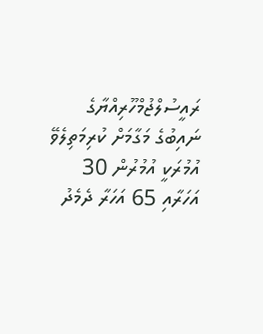ރައީސުލްޖުމްހޫރިއްޔާގެ ނައިބުގެ މަގާމަށް ކުރިމަތިލެވޭ އުމުރަކީ އުމުރުން 30 އަހަރާއި 65 އަހަރާ ދެމެދު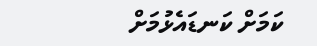ކަމަށް ކަނޑައެޅުމަށް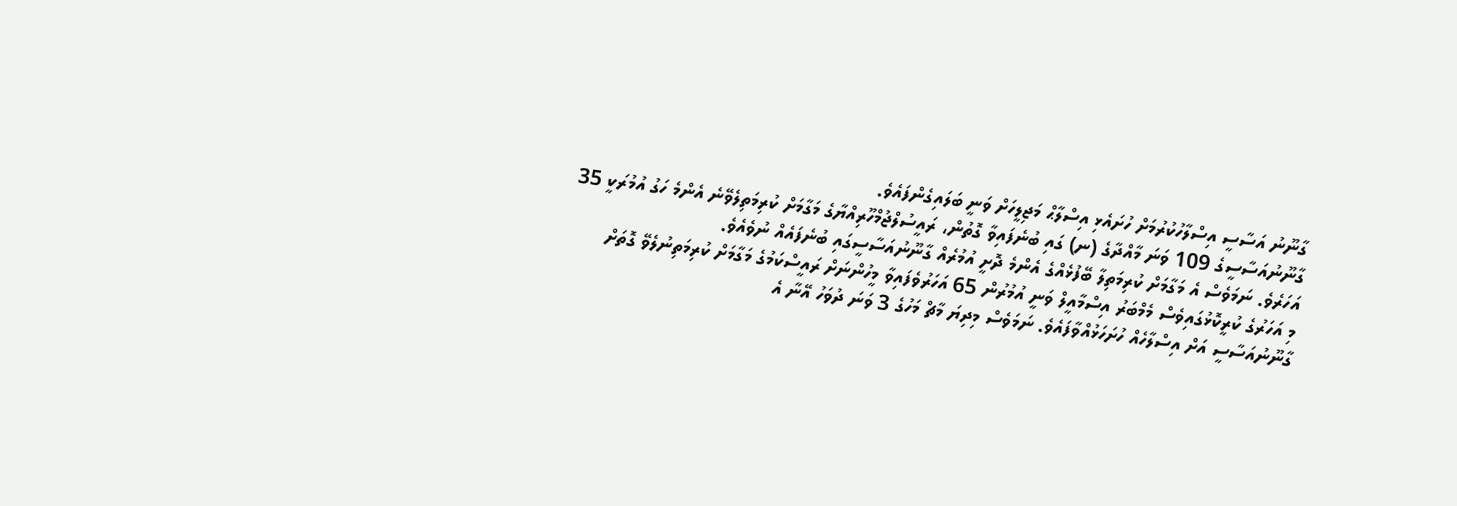ގާނޫނު އަސާސީ އިސްލާހުކުރުމަށް ހުށައެޅި އިސްލާޙް މަޖިލީހަށް ވަނީ ބަލައިގެންފައެވެ.
ގާނޫނުއަސާސީގެ 109 ވަނަ މާއްދާގެ (ނ) ގައި ބުނެފައިވާ ގޮތުން، ރައީސުލްޖުމްހޫރިއްޔާގެ މަގާމަށް ކުރިމަތިލެވޭނެ އެންމެ ހަގު އުމުރަކީ 35 އަހަރެވެ. ނަމަވެސް އެ މަގާމަށް ކުރިމަތިލާ ބޭފުޅެއްގެ އެންމެ ދޮށީ އުމުރެއް ގާނޫނުއަސާސީގައި ބުނެފައެއް ނުވެއެވެ.
މި އަހަރުގެ ކުރީކޮޅުގައިވެސް މެމްބަރު އިސްމާއީލް ވަނީ އުމުރުން 65 އަހަރުވެފައިވާ މީހުންނަށް ރައީސްކަމުގެ މަގާމަށް ކުރިމަތިނުލެވޭ ގޮތަށް ގާނޫނުއަސާސީ އަށް އިސްލާހެއް ހުށަހަޅުއްވާފައެވެ. ނަމަވެސް މިދިޔަ މާޗް މަހުގެ 3 ވަނަ ދުވަހު އޭނާ އެ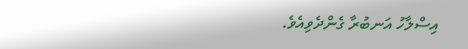އިސްލާހު އަނބުރާ ގެންދެވިއެވެ.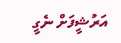އަރުޝީފަށް ނެގީ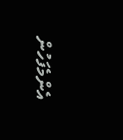އެންމެފަހުން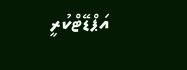އަޕްޑޭޓްކުރީ